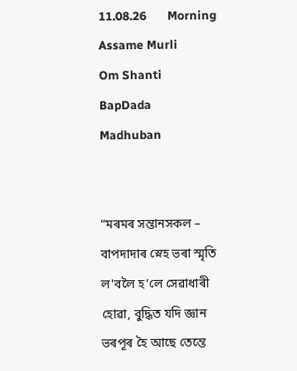11.08.26       Morning Assame Murli        Om Shanti      BapDada       Madhuban


“মৰমৰ সন্তানসকল – বাপদাদাৰ স্নেহ ভৰা স্মৃতি ল'বলৈ হ’লে সেৱাধাৰী হোৱা, বুদ্ধিত যদি জ্ঞান ভৰপূৰ হৈ আছে তেন্তে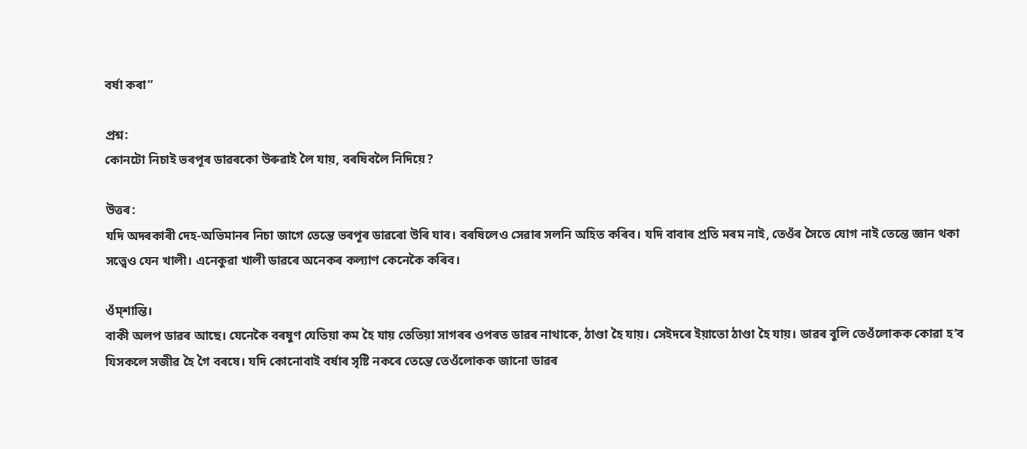বৰ্ষা কৰা”

প্ৰশ্ন:
কোনটো নিচাই ভৰপূৰ ডাৱৰকো উৰুৱাই লৈ যায়, বৰষিবলৈ নিদিয়ে?

উত্তৰ:
যদি অদৰকাৰী দেহ-অভিমানৰ নিচা জাগে তেন্তে ভৰপূৰ ডাৱৰো উৰি যাব। বৰষিলেও সেৱাৰ সলনি অহিত কৰিব। যদি বাবাৰ প্ৰতি মৰম নাই, তেওঁৰ সৈতে যোগ নাই তেন্তে জ্ঞান থকা সত্ত্বেও যেন খালী। এনেকুৱা খালী ডাৱৰে অনেকৰ কল্যাণ কেনেকৈ কৰিব।

ওঁম্শান্তি।
বাকী অলপ ডাৱৰ আছে। যেনেকৈ বৰষুণ যেতিয়া কম হৈ যায় তেতিয়া সাগৰৰ ওপৰত ডাৱৰ নাথাকে, ঠাণ্ডা হৈ যায়। সেইদৰে ইয়াতো ঠাণ্ডা হৈ যায়। ডাৱৰ বুলি তেওঁলোকক কোৱা হ’ব যিসকলে সজীৱ হৈ গৈ বৰষে। যদি কোনোবাই বৰ্ষাৰ সৃষ্টি নকৰে তেন্তে তেওঁলোকক জানো ডাৱৰ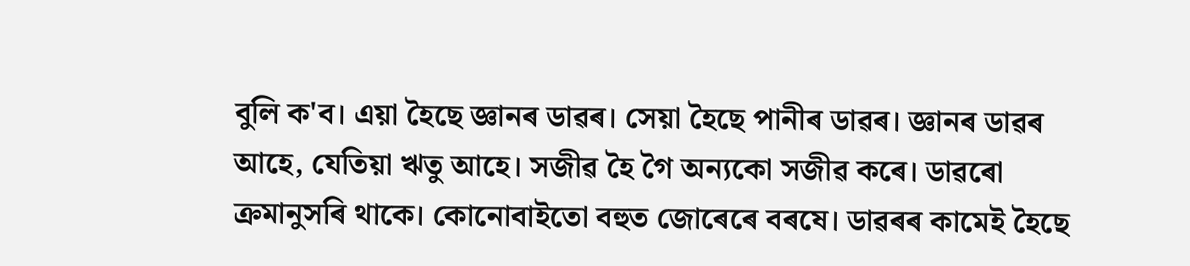বুলি ক'ব। এয়া হৈছে জ্ঞানৰ ডাৱৰ। সেয়া হৈছে পানীৰ ডাৱৰ। জ্ঞানৰ ডাৱৰ আহে, যেতিয়া ঋতু আহে। সজীৱ হৈ গৈ অন্যকো সজীৱ কৰে। ডাৱৰো ক্ৰমানুসৰি থাকে। কোনোবাইতো বহুত জোৰেৰে বৰষে। ডাৱৰৰ কামেই হৈছে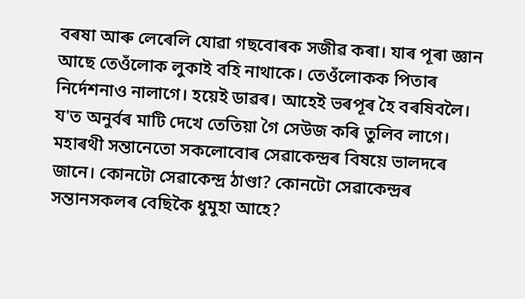বৰষা আৰু লেৰেলি যোৱা গছবোৰক সজীৱ কৰা। যাৰ পূৰা জ্ঞান আছে তেওঁলোক লুকাই বহি নাথাকে। তেওঁলোকক পিতাৰ নিৰ্দেশনাও নালাগে। হয়েই ডাৱৰ। আহেই ভৰপূৰ হৈ বৰষিবলৈ। য'ত অনুৰ্বৰ মাটি দেখে তেতিয়া গৈ সেউজ কৰি তুলিব লাগে। মহাৰথী সন্তানেতো সকলোবোৰ সেৱাকেন্দ্ৰৰ বিষয়ে ভালদৰে জানে। কোনটো সেৱাকেন্দ্ৰ ঠাণ্ডা? কোনটো সেৱাকেন্দ্ৰৰ সন্তানসকলৰ বেছিকৈ ধুমুহা আহে?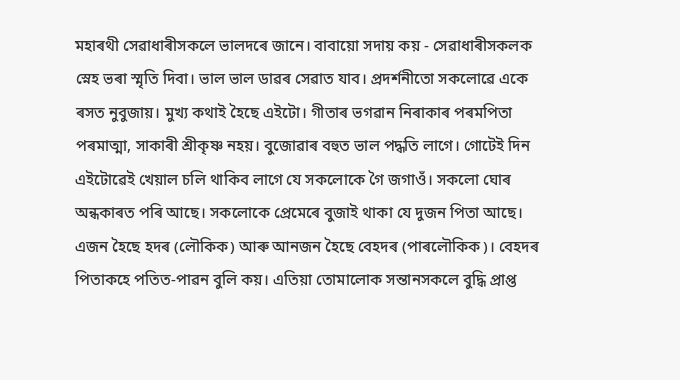মহাৰথী সেৱাধাৰীসকলে ভালদৰে জানে। বাবায়ো সদায় কয় - সেৱাধাৰীসকলক স্নেহ ভৰা স্মৃতি দিবা। ভাল ভাল ডাৱৰ সেৱাত যাব। প্ৰদৰ্শনীতো সকলোৱে একে ৰসত নুবুজায়। মুখ্য কথাই হৈছে এইটো। গীতাৰ ভগৱান নিৰাকাৰ পৰমপিতা পৰমাত্মা, সাকাৰী শ্ৰীকৃষ্ণ নহয়। বুজোৱাৰ বহুত ভাল পদ্ধতি লাগে। গোটেই দিন এইটোৱেই খেয়াল চলি থাকিব লাগে যে সকলোকে গৈ জগাওঁ। সকলো ঘোৰ অন্ধকাৰত পৰি আছে। সকলোকে প্ৰেমেৰে বুজাই থাকা যে দুজন পিতা আছে। এজন হৈছে হদৰ (লৌকিক) আৰু আনজন হৈছে বেহদৰ (পাৰলৌকিক)। বেহদৰ পিতাকহে পতিত-পাৱন বুলি কয়। এতিয়া তোমালোক সন্তানসকলে বুদ্ধি প্ৰাপ্ত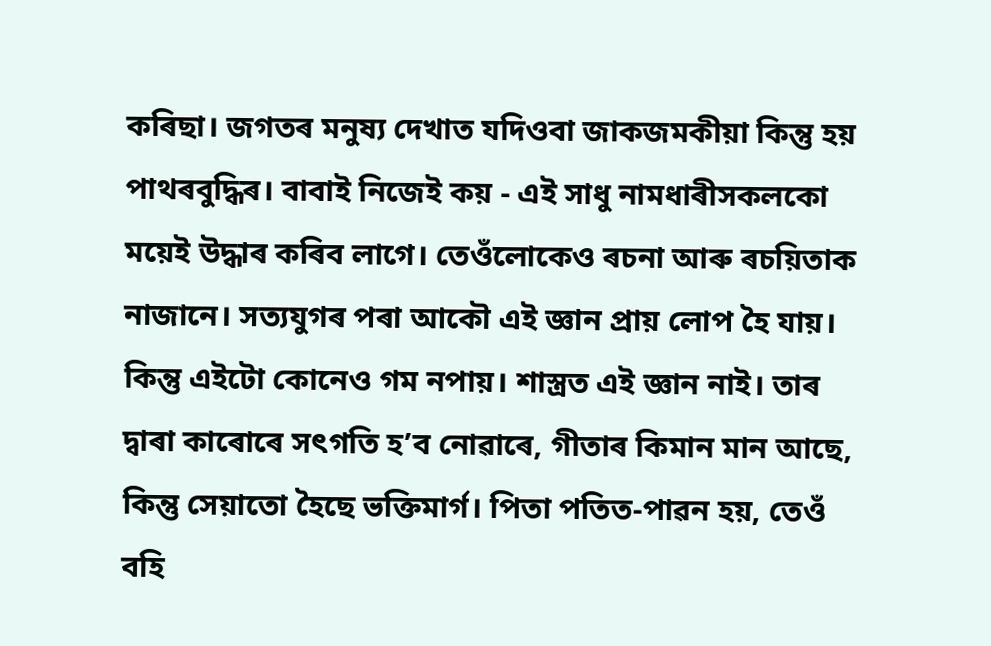কৰিছা। জগতৰ মনুষ্য দেখাত যদিওবা জাকজমকীয়া কিন্তু হয় পাথৰবুদ্ধিৰ। বাবাই নিজেই কয় - এই সাধু নামধাৰীসকলকো ময়েই উদ্ধাৰ কৰিব লাগে। তেওঁলোকেও ৰচনা আৰু ৰচয়িতাক নাজানে। সত্যযুগৰ পৰা আকৌ এই জ্ঞান প্ৰায় লোপ হৈ যায়। কিন্তু এইটো কোনেও গম নপায়। শাস্ত্ৰত এই জ্ঞান নাই। তাৰ দ্বাৰা কাৰোৰে সৎগতি হ’ব নোৱাৰে, গীতাৰ কিমান মান আছে, কিন্তু সেয়াতো হৈছে ভক্তিমাৰ্গ। পিতা পতিত-পাৱন হয়, তেওঁ বহি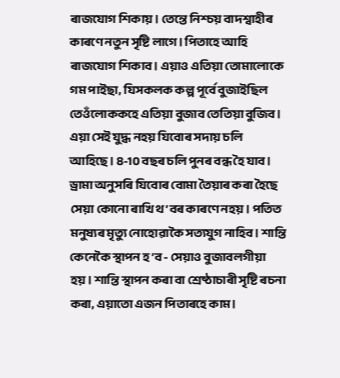ৰাজযোগ শিকায়। তেন্তে নিশ্চয় বাদশ্বাহীৰ কাৰণে নতুন সৃষ্টি লাগে। পিতাহে আহি ৰাজযোগ শিকাব। এয়াও এতিয়া তোমালোকে গম পাইছা, যিসকলক কল্প পূৰ্বে বুজাইছিল তেওঁলোককহে এতিয়া বুজাব তেতিয়া বুজিব। এয়া সেই যুদ্ধ নহয় যিবোৰ সদায় চলি আহিছে। 8-10 বছৰ চলি পুনৰ বন্ধ হৈ যাব। ড্ৰামা অনুসৰি যিবোৰ বোমা তৈয়াৰ কৰা হৈছে সেয়া কোনো ৰাখি থ’বৰ কাৰণে নহয়। পতিত মনুষ্যৰ মৃত্যু নোহোৱাকৈ সত্যযুগ নাহিব। শান্তি কেনেকৈ স্থাপন হ’ব - সেয়াও বুজাবলগীয়া হয়। শান্তি স্থাপন কৰা বা শ্ৰেষ্ঠাচাৰী সৃষ্টি ৰচনা কৰা, এয়াতো এজন পিতাৰহে কাম।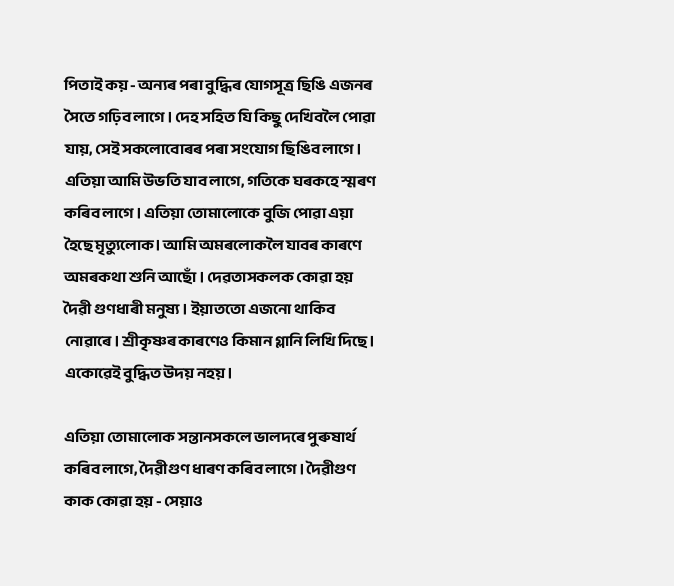পিতাই কয় - অন্যৰ পৰা বুদ্ধিৰ যোগসূত্ৰ ছিঙি এজনৰ সৈতে গঢ়িব লাগে। দেহ সহিত যি কিছু দেখিবলৈ পোৱা যায়, সেই সকলোবোৰৰ পৰা সংযোগ ছিঙিব লাগে। এতিয়া আমি উভতি যাব লাগে, গতিকে ঘৰকহে স্মৰণ কৰিব লাগে। এতিয়া তোমালোকে বুজি পোৱা এয়া হৈছে মৃত্যুলোক। আমি অমৰলোকলৈ যাবৰ কাৰণে অমৰকথা শুনি আছোঁ। দেৱতাসকলক কোৱা হয় দৈৱী গুণধাৰী মনুষ্য। ইয়াততো এজনো থাকিব নোৱাৰে। শ্ৰীকৃষ্ণৰ কাৰণেও কিমান গ্লানি লিখি দিছে। একোৱেই বুদ্ধিত উদয় নহয়।

এতিয়া তোমালোক সন্তানসকলে ভালদৰে পুৰুষাৰ্থ কৰিব লাগে, দৈৱীগুণ ধাৰণ কৰিব লাগে। দৈৱীগুণ কাক কোৱা হয় - সেয়াও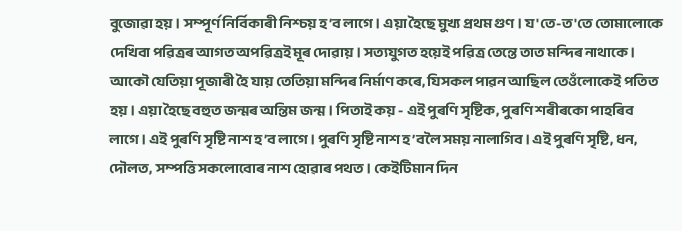বুজোৱা হয়। সম্পূৰ্ণ নিৰ্বিকাৰী নিশ্চয় হ’ব লাগে। এয়া হৈছে মুখ্য প্ৰথম গুণ। য'তে-ত'তে তোমালোকে দেখিবা পৱিত্ৰৰ আগত অপৱিত্ৰই মূৰ দোৱায়। সত্যযুগত হয়েই পৱিত্ৰ তেন্তে তাত মন্দিৰ নাথাকে। আকৌ যেতিয়া পূজাৰী হৈ যায় তেতিয়া মন্দিৰ নিৰ্মাণ কৰে, যিসকল পাৱন আছিল তেওঁলোকেই পতিত হয়। এয়া হৈছে বহুত জন্মৰ অন্তিম জন্ম। পিতাই কয় - এই পুৰণি সৃষ্টিক, পুৰণি শৰীৰকো পাহৰিব লাগে। এই পুৰণি সৃষ্টি নাশ হ’ব লাগে। পুৰণি সৃষ্টি নাশ হ’বলৈ সময় নালাগিব। এই পুৰণি সৃষ্টি, ধন, দৌলত, সম্পত্তি সকলোবোৰ নাশ হোৱাৰ পথত। কেইটিমান দিন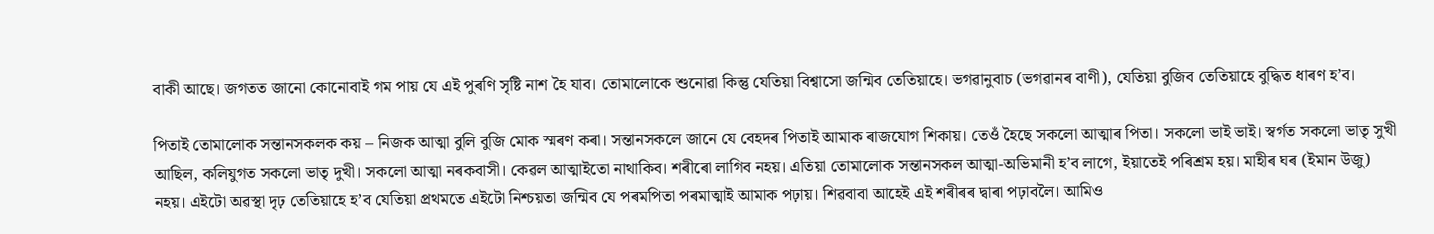বাকী আছে। জগতত জানো কোনোবাই গম পায় যে এই পুৰণি সৃষ্টি নাশ হৈ যাব। তোমালোকে শুনোৱা কিন্তু যেতিয়া বিশ্বাসো জন্মিব তেতিয়াহে। ভগৱানুবাচ (ভগৱানৰ বাণী), যেতিয়া বুজিব তেতিয়াহে বুদ্ধিত ধাৰণ হ’ব।

পিতাই তোমালোক সন্তানসকলক কয় – নিজক আত্মা বুলি বুজি মোক স্মৰণ কৰা। সন্তানসকলে জানে যে বেহদৰ পিতাই আমাক ৰাজযোগ শিকায়। তেওঁ হৈছে সকলো আত্মাৰ পিতা। সকলো ভাই ভাই। স্বৰ্গত সকলো ভাতৃ সুখী আছিল, কলিযুগত সকলো ভাতৃ দুখী। সকলো আত্মা নৰকবাসী। কেৱল আত্মাইতো নাথাকিব। শৰীৰো লাগিব নহয়। এতিয়া তোমালোক সন্তানসকল আত্মা-অভিমানী হ’ব লাগে, ইয়াতেই পৰিশ্ৰম হয়। মাহীৰ ঘৰ (ইমান উজু) নহয়। এইটো অৱস্থা দৃঢ় তেতিয়াহে হ’ব যেতিয়া প্ৰথমতে এইটো নিশ্চয়তা জন্মিব যে পৰমপিতা পৰমাত্মাই আমাক পঢ়ায়। শিৱবাবা আহেই এই শৰীৰৰ দ্বাৰা পঢ়াবলৈ। আমিও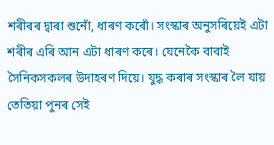শৰীৰৰ দ্বাৰা শুনোঁ, ধাৰণ কৰোঁ। সংস্কাৰ অনুসৰিয়েই এটা শৰীৰ এৰি আন এটা ধাৰণ কৰে। যেনেকৈ বাবাই সৈনিকসকলৰ উদাহৰণ দিয়ে। যুদ্ধ কৰাৰ সংস্কাৰ লৈ যায় তেতিয়া পুনৰ সেই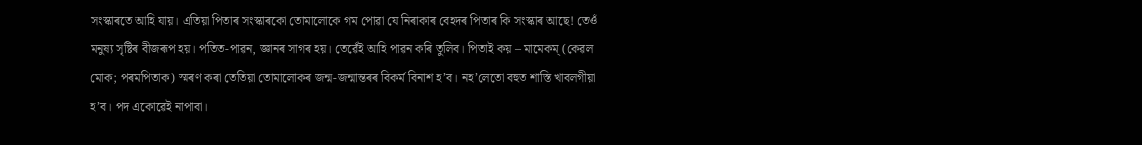সংস্কাৰতে আহি যায়। এতিয়া পিতাৰ সংস্কাৰকো তোমালোকে গম পোৱা যে নিৰাকাৰ বেহদৰ পিতাৰ কি সংস্কাৰ আছে! তেওঁ মনুষ্য সৃষ্টিৰ বীজৰূপ হয়। পতিত-পাৱন, জ্ঞানৰ সাগৰ হয়। তেৱেঁই আহি পাৱন কৰি তুলিব। পিতাই কয় – মামেকম্‌ (কেৱল মোক; পৰমপিতাক) স্মৰণ কৰা তেতিয়া তোমালোকৰ জন্ম-জন্মান্তৰৰ বিকৰ্ম বিনাশ হ’ব। নহ’লেতো বহুত শাস্তি খাবলগীয়া হ’ব। পদ একোৱেই নাপাবা।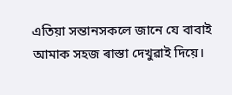এতিয়া সন্তানসকলে জানে যে বাবাই আমাক সহজ ৰাস্তা দেখুৱাই দিয়ে।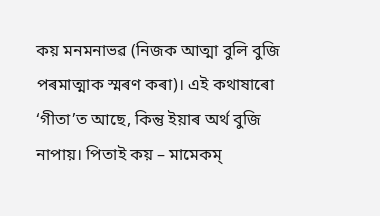কয় মনমনাভৱ (নিজক আত্মা বুলি বুজি পৰমাত্মাক স্মৰণ কৰা)। এই কথাষাৰো ‘গীতা’ত আছে, কিন্তু ইয়াৰ অৰ্থ বুজি নাপায়। পিতাই কয় – মামেকম্‌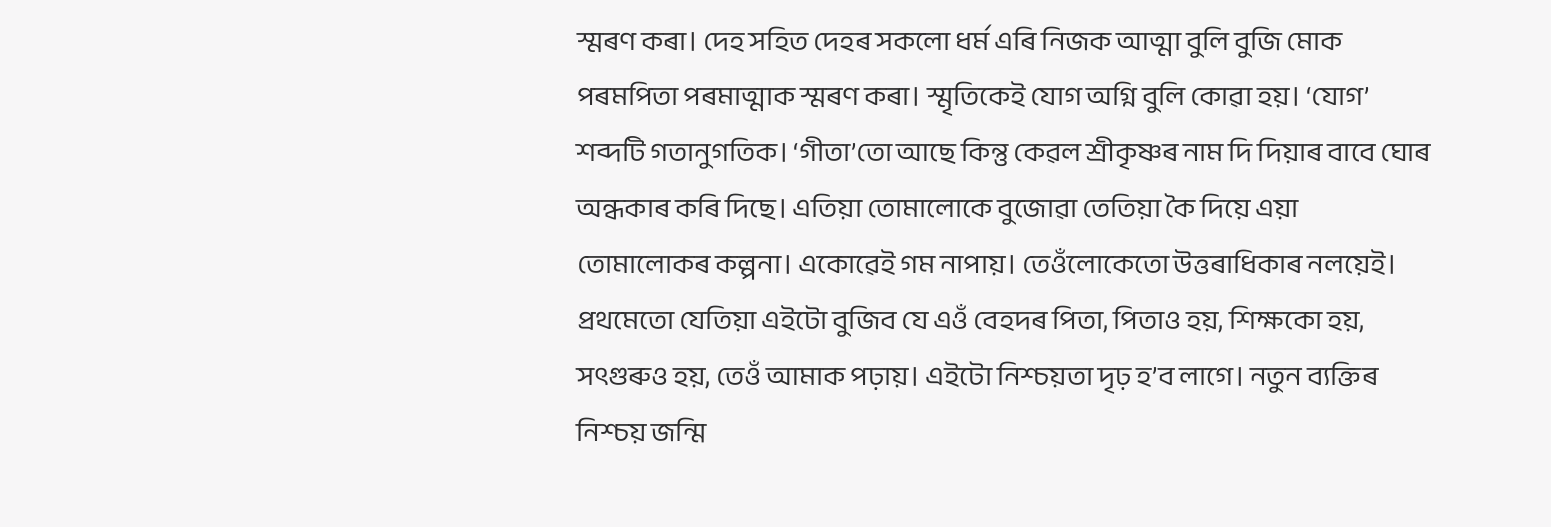স্মৰণ কৰা। দেহ সহিত দেহৰ সকলো ধৰ্ম এৰি নিজক আত্মা বুলি বুজি মোক পৰমপিতা পৰমাত্মাক স্মৰণ কৰা। স্মৃতিকেই যোগ অগ্নি বুলি কোৱা হয়। ‘যোগ’ শব্দটি গতানুগতিক। ‘গীতা’তো আছে কিন্তু কেৱল শ্ৰীকৃষ্ণৰ নাম দি দিয়াৰ বাবে ঘোৰ অন্ধকাৰ কৰি দিছে। এতিয়া তোমালোকে বুজোৱা তেতিয়া কৈ দিয়ে এয়া তোমালোকৰ কল্পনা। একোৱেই গম নাপায়। তেওঁলোকেতো উত্তৰাধিকাৰ নলয়েই। প্ৰথমেতো যেতিয়া এইটো বুজিব যে এওঁ বেহদৰ পিতা, পিতাও হয়, শিক্ষকো হয়, সৎগুৰুও হয়, তেওঁ আমাক পঢ়ায়। এইটো নিশ্চয়তা দৃঢ় হ’ব লাগে। নতুন ব্যক্তিৰ নিশ্চয় জন্মি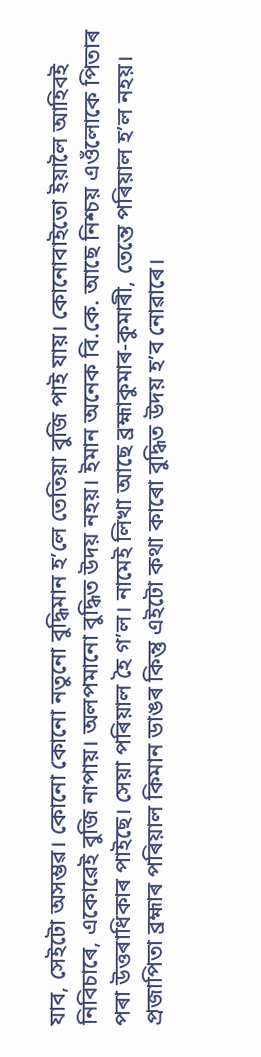যাব, সেইটো অসম্ভৱ। কোনো কোনো নতুনো বুদ্ধিমান হ’লে তেতিয়া বুজি পাই যায়। কোনোবাইতো ইয়ালৈ আহিবই নিবিচাৰে, একোৱেই বুজি নাপায়। অলপমানো বুদ্ধিত উদয় নহয়। ইমান অনেক বি.কে. আছে নিশ্চয় এওঁলোকে পিতাৰ পৰা উত্তৰাধিকাৰ পাইছে। সেয়া পৰিয়াল হৈ গ’ল। নামেই লিখা আছে ব্ৰহ্মাকুমাৰ-কুমাৰী, তেন্তে পৰিয়াল হ’ল নহয়। প্ৰজাপিতা ব্ৰহ্মাৰ পৰিয়াল কিমান ডাঙৰ কিন্তু এইটো কথা কাৰো বুদ্ধিত উদয় হ’ব নোৱাৰে।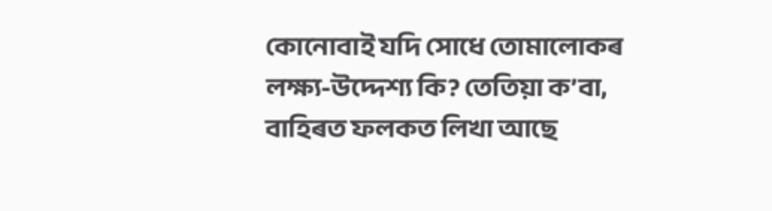কোনোবাই যদি সোধে তোমালোকৰ লক্ষ্য-উদ্দেশ্য কি? তেতিয়া ক’বা, বাহিৰত ফলকত লিখা আছে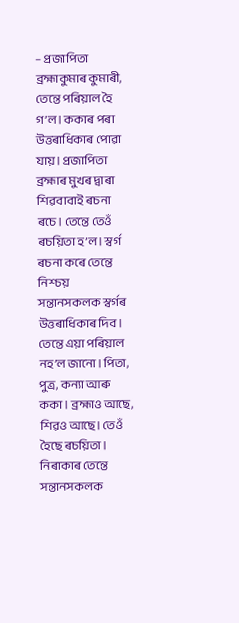– প্ৰজাপিতা ব্ৰহ্মাকুমাৰ কুমাৰী, তেন্তে পৰিয়াল হৈ গ’ল। ককাৰ পৰা উত্তৰাধিকাৰ পোৱা যায়। প্ৰজাপিতা ব্ৰহ্মাৰ মুখৰ দ্বাৰা শিৱবাবাই ৰচনা ৰচে। তেন্তে তেওঁ ৰচয়িতা হ’ল। স্বৰ্গ ৰচনা কৰে তেন্তে নিশ্চয় সন্তানসকলক স্বৰ্গৰ উত্তৰাধিকাৰ দিব। তেন্তে এয়া পৰিয়াল নহ’ল জানো। পিতা, পুত্ৰ, কন্যা আৰু ককা। ব্ৰহ্মাও আছে, শিৱও আছে। তেওঁ হৈছে ৰচয়িতা। নিৰাকাৰ তেন্তে সন্তানসকলক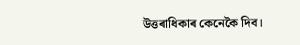উত্তৰাধিকাৰ কেনেকৈ দিব।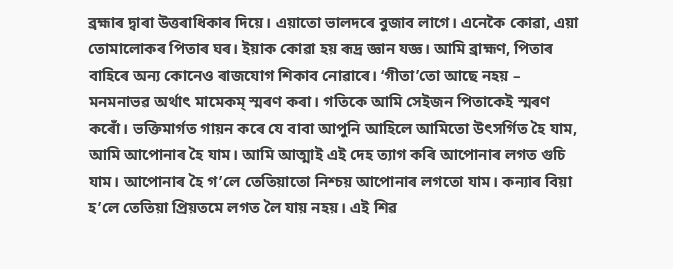ব্ৰহ্মাৰ দ্বাৰা উত্তৰাধিকাৰ দিয়ে। এয়াতো ভালদৰে বুজাব লাগে। এনেকৈ কোৱা, এয়া তোমালোকৰ পিতাৰ ঘৰ। ইয়াক কোৱা হয় ৰূদ্ৰ জ্ঞান যজ্ঞ। আমি ব্ৰাহ্মণ, পিতাৰ বাহিৰে অন্য কোনেও ৰাজযোগ শিকাব নোৱাৰে। ‘গীতা’তো আছে নহয় – মনমনাভৱ অৰ্থাৎ মামেকম্‌ স্মৰণ কৰা। গতিকে আমি সেইজন পিতাকেই স্মৰণ কৰোঁ। ভক্তিমাৰ্গত গায়ন কৰে যে বাবা আপুনি আহিলে আমিতো উৎসৰ্গিত হৈ যাম, আমি আপোনাৰ হৈ যাম। আমি আত্মাই এই দেহ ত্যাগ কৰি আপোনাৰ লগত গুচি যাম। আপোনাৰ হৈ গ’লে তেতিয়াতো নিশ্চয় আপোনাৰ লগতো যাম। কন্যাৰ বিয়া হ’লে তেতিয়া প্ৰিয়তমে লগত লৈ যায় নহয়। এই শিৱ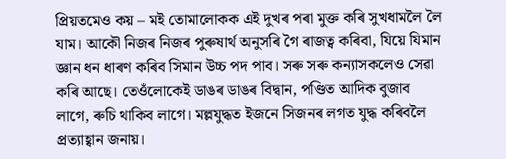প্ৰিয়তমেও কয় – মই তোমালোকক এই দুখৰ পৰা মুক্ত কৰি সুখধামলৈ লৈ যাম। আকৌ নিজৰ নিজৰ পুৰুষাৰ্থ অনুসৰি গৈ ৰাজত্ব কৰিবা, যিয়ে যিমান জ্ঞান ধন ধাৰণ কৰিব সিমান উচ্চ পদ পাব। সৰু সৰু কন্যাসকলেও সেৱা কৰি আছে। তেওঁলোকেই ডাঙৰ ডাঙৰ বিদ্বান, পণ্ডিত আদিক বুজাব লাগে, ৰুচি থাকিব লাগে। মল্লযুদ্ধত ইজনে সিজনৰ লগত যুদ্ধ কৰিবলৈ প্ৰত্যাহ্বান জনায়।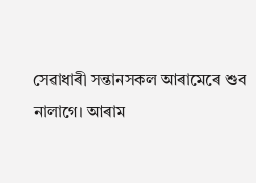সেৱাধাৰী সন্তানসকল আৰামেৰে শুব নালাগে। আৰাম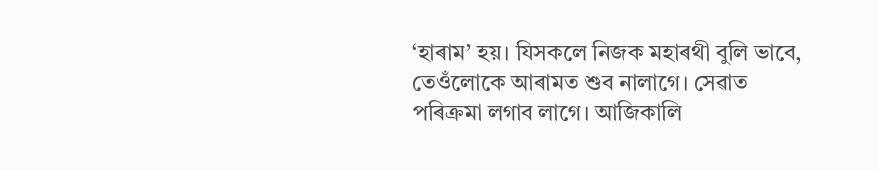‘হাৰাম’ হয়। যিসকলে নিজক মহাৰথী বুলি ভাবে, তেওঁলোকে আৰামত শুব নালাগে। সেৱাত পৰিক্ৰমা লগাব লাগে। আজিকালি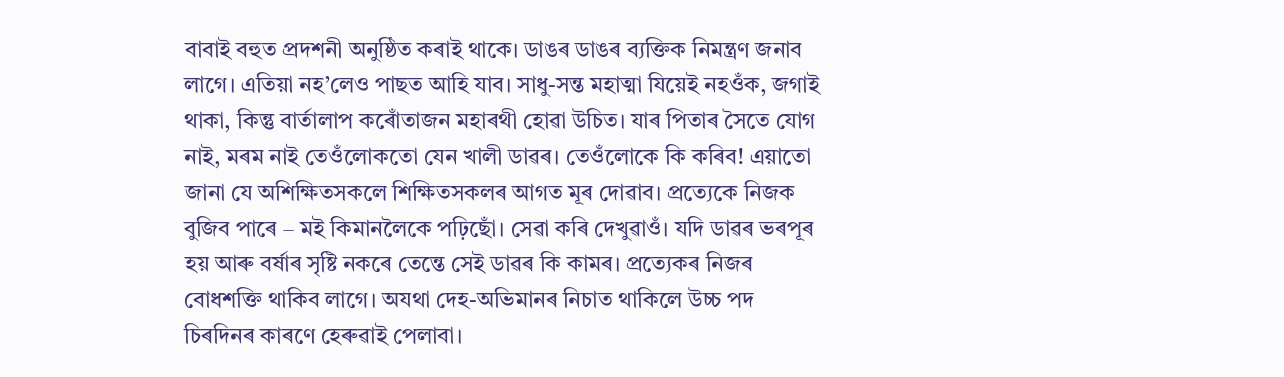বাবাই বহুত প্ৰদশনী অনুষ্ঠিত কৰাই থাকে। ডাঙৰ ডাঙৰ ব্যক্তিক নিমন্ত্ৰণ জনাব লাগে। এতিয়া নহ’লেও পাছত আহি যাব। সাধু-সন্ত মহাত্মা যিয়েই নহওঁক, জগাই থাকা, কিন্তু বাৰ্তালাপ কৰোঁতাজন মহাৰথী হোৱা উচিত। যাৰ পিতাৰ সৈতে যোগ নাই, মৰম নাই তেওঁলোকতো যেন খালী ডাৱৰ। তেওঁলোকে কি কৰিব! এয়াতো জানা যে অশিক্ষিতসকলে শিক্ষিতসকলৰ আগত মূৰ দোৱাব। প্ৰত্যেকে নিজক বুজিব পাৰে – মই কিমানলৈকে পঢ়িছোঁ। সেৱা কৰি দেখুৱাওঁ। যদি ডাৱৰ ভৰপূৰ হয় আৰু বৰ্ষাৰ সৃষ্টি নকৰে তেন্তে সেই ডাৱৰ কি কামৰ। প্ৰত্যেকৰ নিজৰ বোধশক্তি থাকিব লাগে। অযথা দেহ-অভিমানৰ নিচাত থাকিলে উচ্চ পদ চিৰদিনৰ কাৰণে হেৰুৱাই পেলাবা।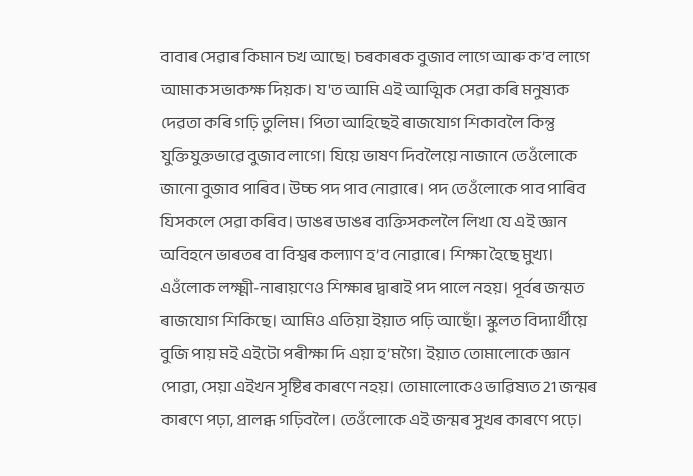বাবাৰ সেৱাৰ কিমান চখ আছে। চৰকাৰক বুজাব লাগে আৰু ক’ব লাগে আমাক সভাকক্ষ দিয়ক। য'ত আমি এই আত্মিক সেৱা কৰি মনুষ্যক দেৱতা কৰি গঢ়ি তুলিম। পিতা আহিছেই ৰাজযোগ শিকাবলৈ কিন্তু যুক্তিযুক্তভাৱে বুজাব লাগে। যিয়ে ভাষণ দিবলৈয়ে নাজানে তেওঁলোকে জানো বুজাব পাৰিব। উচ্চ পদ পাব নোৱাৰে। পদ তেওঁলোকে পাব পাৰিব যিসকলে সেৱা কৰিব। ডাঙৰ ডাঙৰ ব্যক্তিসকললৈ লিখা যে এই জ্ঞান অবিহনে ভাৰতৰ বা বিশ্বৰ কল্যাণ হ’ব নোৱাৰে। শিক্ষা হৈছে মুখ্য। এওঁলোক লক্ষ্মী-নাৰায়ণেও শিক্ষাৰ দ্বাৰাই পদ পালে নহয়। পূৰ্বৰ জন্মত ৰাজযোগ শিকিছে। আমিও এতিয়া ইয়াত পঢ়ি আছোঁ। স্কুলত বিদ্যাৰ্থীয়ে বুজি পায় মই এইটো পৰীক্ষা দি এয়া হ’মগৈ। ইয়াত তোমালোকে জ্ঞান পোৱা, সেয়া এইখন সৃষ্টিৰ কাৰণে নহয়। তোমালোকেও ভাৱিষ্যত 21 জন্মৰ কাৰণে পঢ়া, প্রালব্ধ গঢ়িবলৈ। তেওঁলোকে এই জন্মৰ সুখৰ কাৰণে পঢ়ে।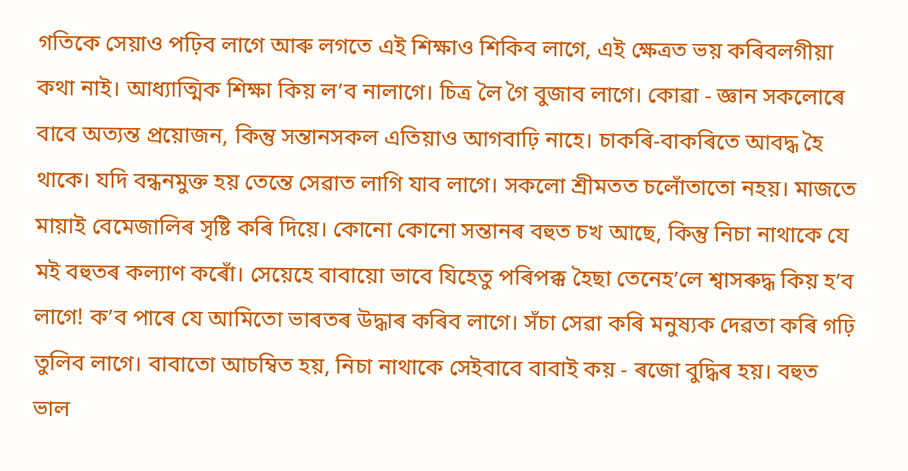গতিকে সেয়াও পঢ়িব লাগে আৰু লগতে এই শিক্ষাও শিকিব লাগে, এই ক্ষেত্ৰত ভয় কৰিবলগীয়া কথা নাই। আধ্যাত্মিক শিক্ষা কিয় ল’ব নালাগে। চিত্ৰ লৈ গৈ বুজাব লাগে। কোৱা - জ্ঞান সকলোৰে বাবে অত্যন্ত প্ৰয়োজন, কিন্তু সন্তানসকল এতিয়াও আগবাঢ়ি নাহে। চাকৰি-বাকৰিতে আবদ্ধ হৈ থাকে। যদি বন্ধনমুক্ত হয় তেন্তে সেৱাত লাগি যাব লাগে। সকলো শ্ৰীমতত চলোঁতাতো নহয়। মাজতে মায়াই বেমেজালিৰ সৃষ্টি কৰি দিয়ে। কোনো কোনো সন্তানৰ বহুত চখ আছে, কিন্তু নিচা নাথাকে যে মই বহুতৰ কল্যাণ কৰোঁ। সেয়েহে বাবায়ো ভাবে যিহেতু পৰিপক্ক হৈছা তেনেহ’লে শ্বাসৰুদ্ধ কিয় হ’ব লাগে! ক’ব পাৰে যে আমিতো ভাৰতৰ উদ্ধাৰ কৰিব লাগে। সঁচা সেৱা কৰি মনুষ্যক দেৱতা কৰি গঢ়ি তুলিব লাগে। বাবাতো আচম্বিত হয়, নিচা নাথাকে সেইবাবে বাবাই কয় - ৰজো বুদ্ধিৰ হয়। বহুত ভাল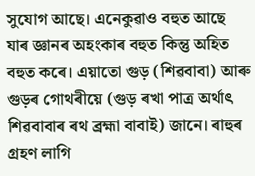সুযোগ আছে। এনেকুৱাও বহুত আছে যাৰ জ্ঞানৰ অহংকাৰ বহুত কিন্তু অহিত বহুত কৰে। এয়াতো গুড় (শিৱবাবা) আৰু গুড়ৰ গোথৰীয়ে (গুড় ৰখা পাত্ৰ অৰ্থাৎ শিৱবাবাৰ ৰথ ব্ৰহ্মা বাবাই) জানে। ৰাহুৰ গ্ৰহণ লাগি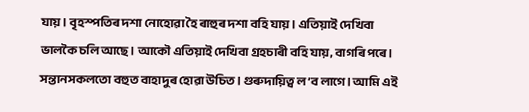যায়। বৃহস্পতিৰ দশা নোহোৱা হৈ ৰাহুৰ দশা বহি যায়। এতিয়াই দেখিবা ভালকৈ চলি আছে। আকৌ এতিয়াই দেখিবা গ্ৰহচাৰী বহি যায়, বাগৰি পৰে। সন্তানসকলতো বহুত বাহাদুৰ হোৱা উচিত। গুৰুদায়িত্ব ল’ব লাগে। আমি এই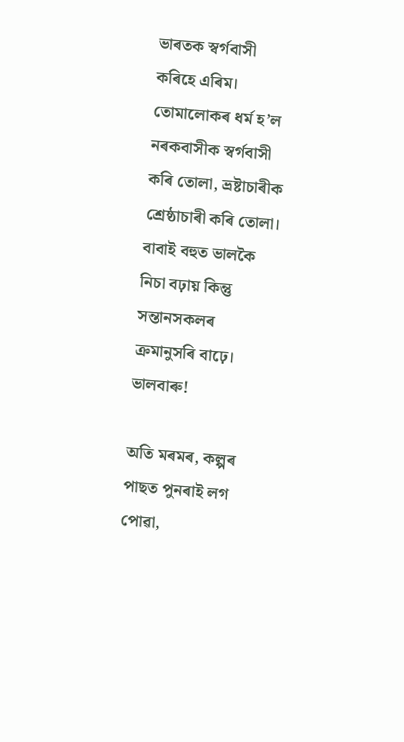ভাৰতক স্বৰ্গবাসী কৰিহে এৰিম। তোমালোকৰ ধৰ্ম হ’ল নৰকবাসীক স্বৰ্গবাসী কৰি তোলা, ভ্ৰষ্টাচাৰীক শ্ৰেষ্ঠাচাৰী কৰি তোলা। বাবাই বহুত ভালকৈ নিচা বঢ়ায় কিন্তু সন্তানসকলৰ ক্ৰমানুসৰি বাঢ়ে। ভালবাৰু!

অতি মৰমৰ, কল্পৰ পাছত পুনৰাই লগ পোৱা,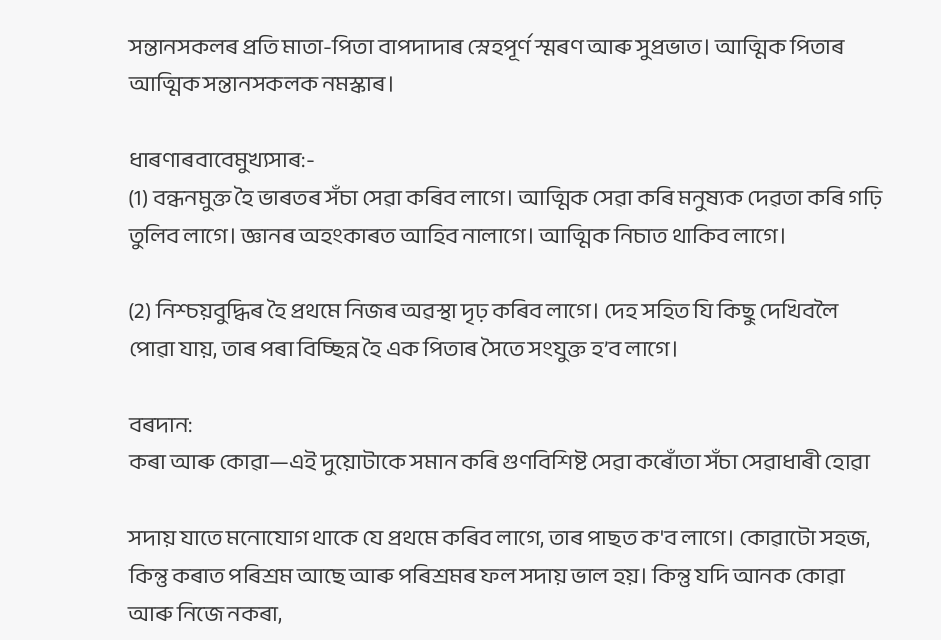সন্তানসকলৰ প্ৰতি মাতা-পিতা বাপদাদাৰ স্নেহপূৰ্ণ স্মৰণ আৰু সুপ্ৰভাত। আত্মিক পিতাৰ আত্মিক সন্তানসকলক নমস্কাৰ।

ধাৰণাৰবাবেমুখ্যসাৰ:-
(1) বন্ধনমুক্ত হৈ ভাৰতৰ সঁচা সেৱা কৰিব লাগে। আত্মিক সেৱা কৰি মনুষ্যক দেৱতা কৰি গঢ়ি তুলিব লাগে। জ্ঞানৰ অহংকাৰত আহিব নালাগে। আত্মিক নিচাত থাকিব লাগে।

(2) নিশ্চয়বুদ্ধিৰ হৈ প্ৰথমে নিজৰ অৱস্থা দৃঢ় কৰিব লাগে। দেহ সহিত যি কিছু দেখিবলৈ পোৱা যায়, তাৰ পৰা বিচ্ছিন্ন হৈ এক পিতাৰ সৈতে সংযুক্ত হ’ব লাগে।

বৰদান:
কৰা আৰু কোৱা—এই দুয়োটাকে সমান কৰি গুণবিশিষ্ট সেৱা কৰোঁতা সঁচা সেৱাধাৰী হোৱা

সদায় যাতে মনোযোগ থাকে যে প্ৰথমে কৰিব লাগে, তাৰ পাছত ক'ব লাগে। কোৱাটো সহজ, কিন্তু কৰাত পৰিশ্ৰম আছে আৰু পৰিশ্ৰমৰ ফল সদায় ভাল হয়। কিন্তু যদি আনক কোৱা আৰু নিজে নকৰা,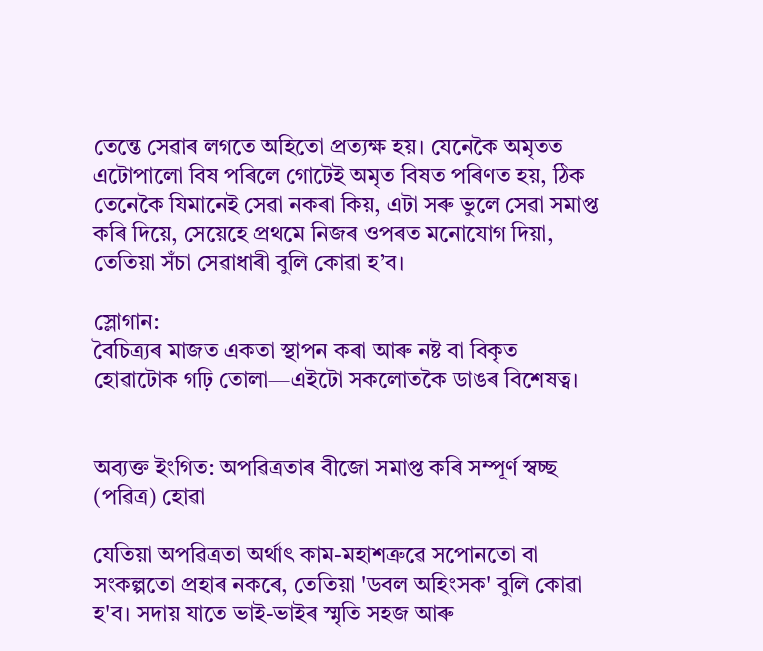তেন্তে সেৱাৰ লগতে অহিতো প্ৰত্যক্ষ হয়। যেনেকৈ অমৃতত এটোপালো বিষ পৰিলে গোটেই অমৃত বিষত পৰিণত হয়, ঠিক তেনেকৈ যিমানেই সেৱা নকৰা কিয়, এটা সৰু ভুলে সেৱা সমাপ্ত কৰি দিয়ে, সেয়েহে প্ৰথমে নিজৰ ওপৰত মনোযোগ দিয়া, তেতিয়া সঁচা সেৱাধাৰী বুলি কোৱা হ’ব।

স্লোগান:
বৈচিত্ৰ্যৰ মাজত একতা স্থাপন কৰা আৰু নষ্ট বা বিকৃত হোৱাটোক গঢ়ি তোলা—এইটো সকলোতকৈ ডাঙৰ বিশেষত্ব।


অব্যক্ত ইংগিত: অপৱিত্ৰতাৰ বীজো সমাপ্ত কৰি সম্পূৰ্ণ স্বচ্ছ (পৱিত্ৰ) হোৱা

যেতিয়া অপৱিত্ৰতা অৰ্থাৎ কাম-মহাশত্ৰুৱে সপোনতো বা সংকল্পতো প্ৰহাৰ নকৰে, তেতিয়া 'ডবল অহিংসক' বুলি কোৱা হ'ব। সদায় যাতে ভাই-ভাইৰ স্মৃতি সহজ আৰু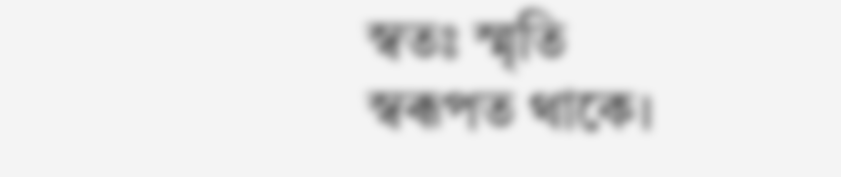স্বতঃ স্মৃতি স্বৰূপত থাকে।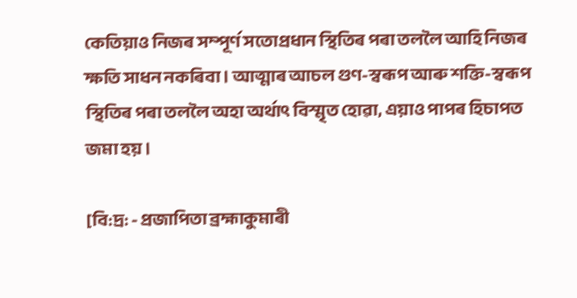কেতিয়াও নিজৰ সম্পূৰ্ণ সতোপ্ৰধান স্থিতিৰ পৰা তললৈ আহি নিজৰ ক্ষতি সাধন নকৰিবা। আত্মাৰ আচল গুণ-স্বৰূপ আৰু শক্তি-স্বৰূপ স্থিতিৰ পৰা তললৈ অহা অৰ্থাৎ বিস্মৃত হোৱা, এয়াও পাপৰ হিচাপত জমা হয়।

[বি:দ্ৰ: - প্ৰজাপিতা ব্ৰহ্মাকুমাৰী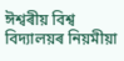ঈশ্বৰীয় বিশ্ব বিদ্যালয়ৰ নিয়মীয়া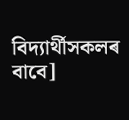বিদ্যাৰ্থীসকলৰ বাবে]